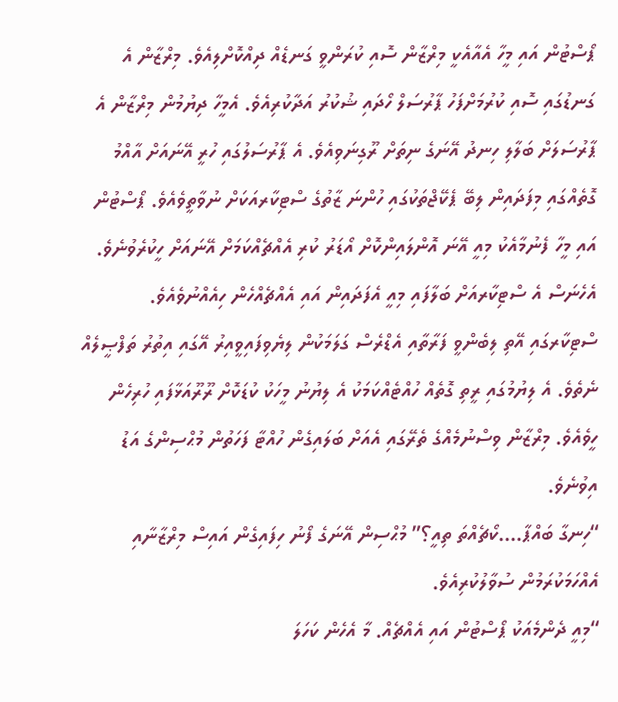ޕޯސްޓުން އައި މީހާ އެއާއެކީ މިރްޒާން ސޮއި ކުރަންވީ ގަނޑެއް ދިއްކޮށްލިއެވެ. މިރްޒާން އެ ގަނޑުގައި ސޮއި ކުރުމަށްފަހު ޕާރުސަލް ހޯދައި ޝުކުރު އަދާކުރިއެވެ. އެމީހާ ދިޔުމުން މިރްޒާން އެ ޕާރުސަލަށް ބަލާލި ހިނދު އޭނަގެ ނިތަށް ރޫގިނަވިއެވެ. އެ ޕާރުސަލުގައި ހުރީ އޭނައަށް އާއްމު ގޮތެއްގައި މިފަދައިން ލިބޭ ޕެކޭޖްތަކުގައި ހުންނަ ޒާތުގެ ސްޓިކާރއަކަށް ނުވާތީވެއެވެ. ޕޯސްޓުން އައި މީހާ ފެނުމާއެކު މިއީ އޭނަ އޮންލައިންކޮށް އޯޑަރު ކުރި އެއްޗެއްކަމަށް އޭނައަށް ހީކުރެވުނެވެ. އެހެނަސް އެ ސްޓިކާރއަށް ބަލާފައި މިއީ އެފަދައިން އައި އެއްޗެއްހެން ހިއެއްނުވެއެވެ. ސްޓިކާރގައި އޭތި ލިބެންވީ ފަރާތާއި އެޑްރެސް ގަލަމަކުން ލިޔެވިފައިވީއިރު އޭގައި އިތުރު ތަފްޞީލެއް ނެތެވެ. އެ ލިޔުމުގައި ރީތި ގޮތެއް ހުއްޓެއްކަމަކު އެ ލިޔުނު މީހަކު ކުޑަކޮށް ރޫރޫއަޅާފައި ހުރިހެން ހީވެއެވެ. މިރްޒާން ވިސްނުމެއްގެ ތެރޭގައި އެއަށް ބަލައިގެން ހުއްޓާ ފަހަތުން މުޙްސިންގެ އަޑު އިވުނެވެ.
“ހިނގާ ބައްޕާ….ކޯޗެއްތަ ތިއީ؟” މުޙްސިން އޭނަގެ ފޯނު ހިފައިގެން އައިސް މިރްޒާނާއި އެއްހަމަކުރަމުން ސުވާލުކުރިއެވެ.
“މިއީ ދެންމެއަކު ޕޯސްޓުން އައި އެއްޗެއް. މާ އެހެން ކަހަލަ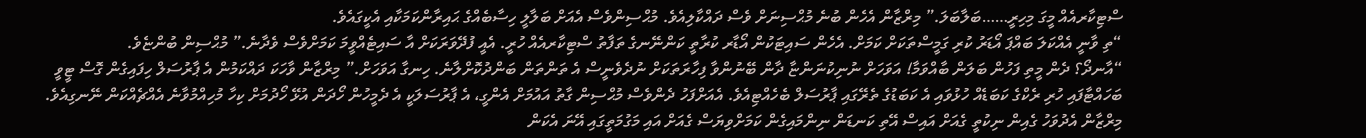ސްޓިކާރއެއް މީގަ މިހިރީ……ބަލާބަލަ.” މިރްޒާން އެހެން ބުނެ މުޙްސިނަށް ވެސް ދައްކާލިއެވެ. މުޙްސިންވެސް އެއަށް ބަލާލީ ހިސާބެއްގެ ޙައިރާންކަމަކާއި އެކީގައެވެ.
“ތި ވާނީ އެއްކަލަ ބައްޕަ އޯޑަރު ކުރި ގަމީސްތަކަށް ކަމަށް. އެހެން ސައިޓަކުން އޯޑާރ ކުރާތީ ކަންނޭނގެ ތަފާތު ސްޓިކާރއެއް ހުރީ. އެއީ ފުދޭވަރަކަށް އާ ސައިޓެއްވީމަ ކަމަށްވެސް ވެދާނެ.” މުޙްސިން ބުންޏެވެ.
“އާނދޯ؟ ދެން މީތި ފަހުން ބަލަން ބާއްވަމާ! އަވަހަށް ނުނިކުނަންޏާ ދާން ބޭނުންވާ ފިހާރަތަކަށް ނުދެވެނީސް އެ ތަންތަން ބަންދުކޮށްލާނެ. ހިނގާ އަވަހަށް.” މިރްޒާން ވާހަކަ ދައްކަމުން އެ ޕާރުސަލް ހިފައިގެން ގޮސް ޓީވީ ބަހައްޓާފައި ހުރި ރެކްގެ ކަބަޑެއް ހުޅުވައި އެ ކަބަޑުގެ ތެރޭގައި ޕާރުސަލް ބެހެއްޓިއެވެ. އެއަށްފަހު ދެންވެސް މުޙްސިން ގާތު އައުމަށް އެންގީ، އެ ޕާރުސަލަކީ އެ ދެމީހުން ހޯދަން އުޅޭ ހޯދުމަށް ކިހާ މުހިއްމުވާނެ އެއްޗެއްކަން ނޭނގިއެވެ.
މިރްޒާން އެދުވަހު ގެއިން ނިކުތީ ގެއަށް އައިސް އޭތި ކަނޑަން ނިންމައިގެން ކަމަށްވިޔަސް ގެއަށް އައި މަގުމަތީގައި އޭނަ އެކަން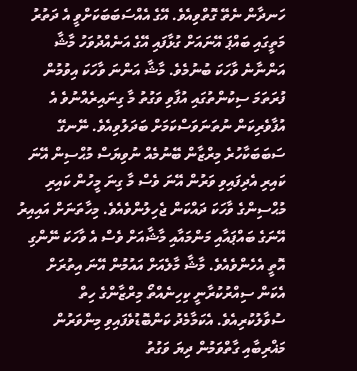ހަނދާން ނެތޭ ގޮތްވިއެވެ. އޭގެ އެއްސަބަބަކަށްވީ އެ ދަތުރު މަތީގައި ބައްޕަ އޭނައަށް ގުޅާފައި އޭގެ އަނެއްދުވަހު މާޝާ އަންނާނެ ވާހަކަ ބުނުމެވެ. މާޝާ އަންނަ ވާހަކަ އިވުމުން ފުރަތަމަ ސިކުންތުގައި އުފާވި ވަގުތު މާ ގިނައިރެއްނުވެ އެ އުފާވެރިކަން ނުތަނަވަސްކަމަށް ބަދަލުވިއެވެ. ނޭނގޭ ސަބަބަކާހުރެ މިރްޒާން ބޭނުމެއް ނުވިޔަސް މުޙްސިން އޭނަ ކައިރި އެދިފައިވި ވަރުން އޭނަ ވެސް މާ ގިނަ މީހުން ކައިރި މުޙްސިންގެ ވާހަކަ ދައްކަން ޖެހިލުންވެއެވެ. މިހާތަނަށް އައިއިރު އޭނަގެ ބައްޕައާއި މަންމައާއި މާޝާއަށް ވެސް އެ ވާހަކަ ނޭންގި އޮތީ އެހެންވެއެވެ. މާޝާ މާލެއަށް އައުމުން އޭނަ އިތުރަށް އެކަން ސިއްރުކުރާނީ ކިހިނެއްތޯ މިރްޒާންގެ ހިތް ސުވާލުކުރިއެވެ. އެކަމާމެދު ކަންބޮޑުވެފައިވި މިންވަރުން މަޣްރިބާއި ގާތްވަމުން ދިޔަ ވަގުތު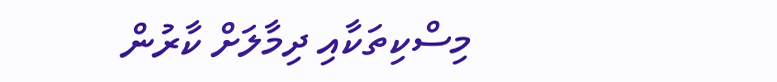މިސްކިތަކާއި ދިމާލަށް ކާރުން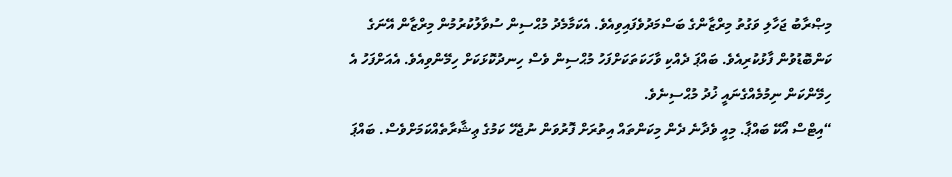މިޞްރާބު ޖަހާލި ވަގުތު މިރްޒާންގެ ބަސްމަދުވެފައިވިއެވެ. އެކަމާމެދު މުޙްސިން ސުވާލުކުރުމުން މިރްޒާން އޭނަގެ ކަންބޮޑުވުން ފާޅުކުރިއެވެ. ބައްޕަ ދެއްކި ވާހަކަތަކަށްފަހު މުޙްސިން ވެސް ހިނދުކޮޅަކަށް ހިމޭންވިއެވެ. އެއަށްފަހު އެ ހިމޭންކަން ނިމުމެއްގެނައީ ޚުދު މުޙްސިނެވެ.
“އިޓްސް އޯކޭ ބައްޕާ. މިއީ ވެދާނެ ދެން މިކަންތައް އިތުރަށް ފޮރުވަން ނުޖެހޭ ކަމުގެ ޢިޝާރާތެއްކަމަށްވެސް. ބައްޕަ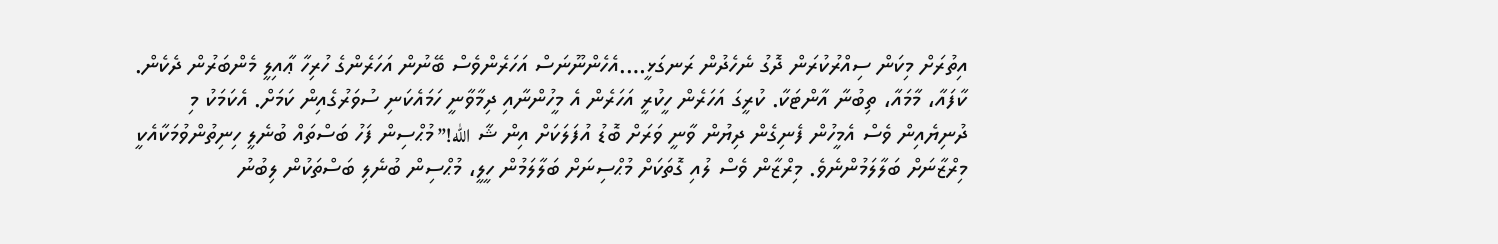އިތުރަށް މިކަން ސިއްރުކުރަން ދޮގު ނެހެދުން ރަނގަޅީ….އެހެންނޫނަސް އަހަރެންވެސް ބޭނުން އަހަރެންގެ ހުރިހާ ޢާއިލީ މެންބަރުން ދެކެން. ކާފައާ، މާމައާ، ތިބުނާ އާންޓަކާ. ކުރީގަ އަހަރެން ހީކުރީ އަހަރެން އެ މީހުންނާއި ދިމާވާނީ ހަމައެކަނި ސުވަރުގެއިން ކަމަށް. އެކަމަކު މި ދުނިޔެއިން ވެސް އެމީހުން ފެނިގެން ދިޔުން ވާނީ ވަރަށް ބޮޑު އުފަލަކަށް އިން ޝާ الله!” މުޙްސިން ފަހު ބަސްތައް ބުނެލީ ހިނިތުންވުމަކާއެކީ މިރްޒާނަށް ބަލާލަމުންނެވެ. މިރްޒާން ވެސް ލުއި ގޮތަކަށް މުޙްސިނަށް ބަލާލަމުން ހީލީ، މުޙްސިން ބުނެލި ބަސްތަކުން ލިބުނު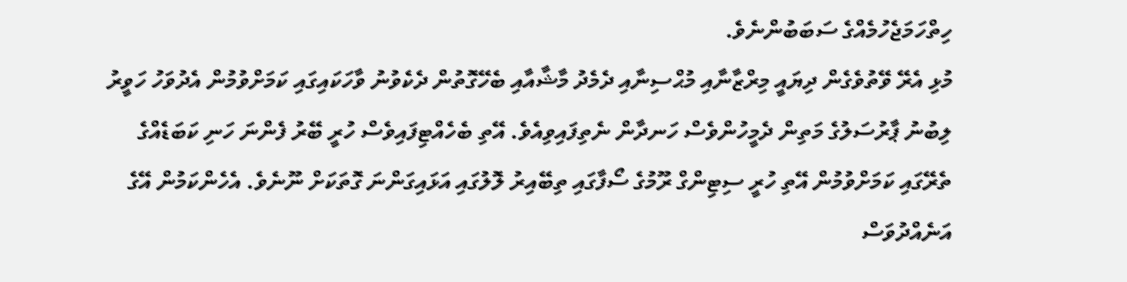ހިތްހަމަޖެހުމެއްގެ ސަބަބުންނެވެ.
މުޅި އެރޭ ވޭތުވެގެން ދިޔައީ މިރްޒާނާއި މުޙްސިނާއި ދެމެދު މާޝާއާއި ބެހޭގޮތުން ދެކެވުނު ވާހަކައިގައި ކަމަށްވުމުން އެދުވަހު ހަވީރު ލިބުނު ޕާރުސަލުގެ މަތިން ދެމީހުންވެސް ހަނދާން ނެތިފައިވިއެވެ. އޭތި ބެހެއްޓިފައިވެސް ހުރީ ބޭރު ފެންނަ ހަނި ކަބަޑެއްގެ ތެރޭގައި ކަމަށްވުމުން އޭތި ހުރީ ސިޓިންގް ރޫމުގެ ސޯފާގައި ތިބޭއިރު ލޮލުގައި އަޅައިގަންނަ ގޮތަކަށް ނޫނެވެ. އެހެންކަމުން އޭގެ އަނެއްދުވަސް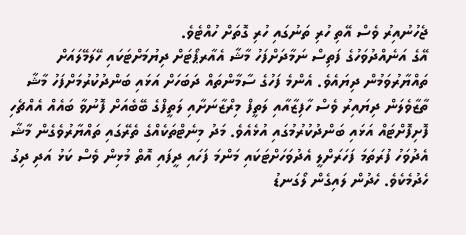ޖެހުނުއިރު ވެސް އޭތި ހުރި ތަނުގައި ހުރި ގޮތަށް ހުއްޓެވެ.
އޭގެ އަނެއްދުވަހުގެ ފަތިސް ނަމާދަށްފަހު މާޝާ އެއާރޕޯޓަށް ދިޔުމަށްޓަކައި ހޭލަމޭލައަށް ތައްޔާރުވަމުން ދިޔައެވެ. އެންމެ ފަހުގެ ސާމާންތައް ދަބަހަށް އަޅައި ބަންދުކުރުމަށްފަހު މާޝާ ތާޒާވެލަން ދިޔައިރު ވެސް ހާފިޒާއާއި ލަތީފް މިރްޒާނަށާއި ލަތީފްގެ ބޭބެއަށް ފޮނުވާ ބައެއް އެއްޗެހި ފޮށިފޮށްޓައް އަޅައި ބަންދުކުރުމުގައި އުޅެއެވެ. މަދު މިނެޓްތަކެއްގެ ތެރޭގައި ތައްޔާރުވެގެން މާޝާ އެދުވަހު ފުރަތަމަ ފަހަރަށްލީ އެދުވަހަށްޓަކައި މަންމަ ފަހައި ދީފައި އޮތް މުޅިން ވެސް ކަޅު އަދި ދިގު ހެދުމެކެވެ. ހެދުން ލައިގެން ލޯގަނޑު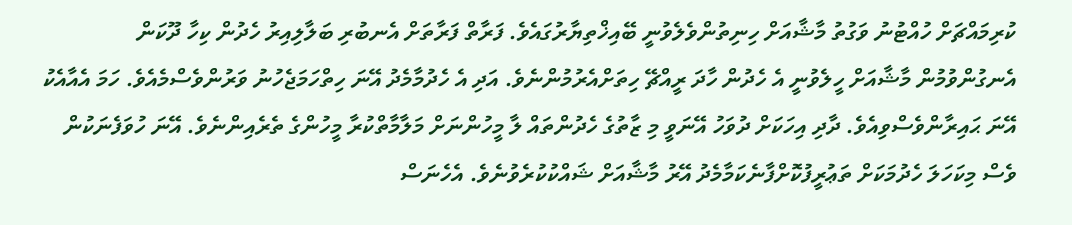ކުރިމައްޗަށް ހުއްޓުނު ވަގުތު މާޝާއަށް ހިނިތުންވެލެވުނީ ބޭއިޚްތިޔާރުގައެވެ. ފަރާތް ފަރާތަށް އެނބުރި ބަލާލިއިރު ހެދުން ކިހާ ދޫކަން އެނގުންވުމުން މާޝާއަށް ހީލެވުނީ އެ ހެދުން ހާދަ ރީއްޗޭ ހިތަށްއެރުމުންނެވެ. އަދި އެ ހެދުމާމެދު އޭނަ ހިތްހަމަޖެހުނު ވަރުންވެސްމެއެވެ. ހަމަ އެއާއެކު އޭނަ ޙައިރާންވެސްވިއެވެ. ދާދި އިހަކަށް ދުވަހު އޭނަވީ މި ޒާތުގެ ހެދުންތައް ލާ މީހުންނަށް މަލާމާތްކުރާ މީހުންގެ ތެރެއިންނެވެ. އޭނަ ހުވަފެނަކުން ވެސް މިކަހަލަ ހެދުމަކަށް ތަޢުރީފުކޮށްފާނެކަމާމެދު އޭރު މާޝާއަށް ޝައްކުކުރެވުނެވެ. އެހެނަސް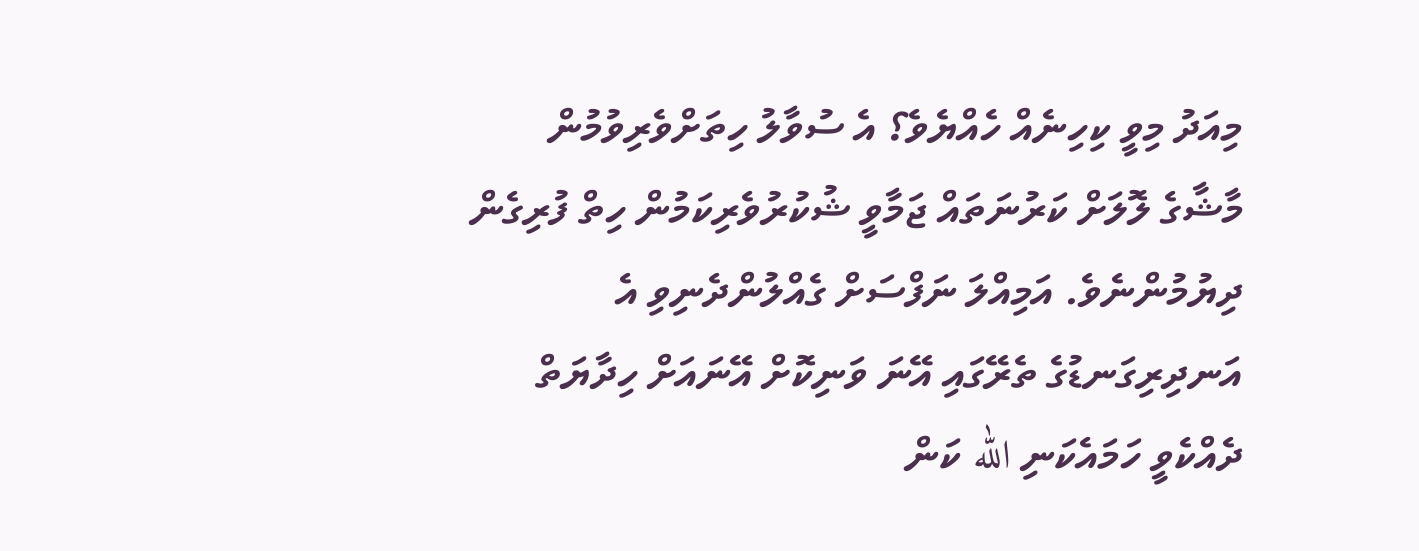މިއަދު މިވީ ކިހިނެއް ހެއްޔެވެ؟ އެ ސުވާލު ހިތަށްވެރިވުމުން މާޝާގެ ލޮލަށް ކަރުނަތައް ޖަމާވީ ޝުކުރުވެރިކަމުން ހިތް ފުރިގެން ދިޔުމުންނެވެ. އަމިއްލަ ނަފްސަށް ގެއްލުންދެނިވި އެ އަނދިރިގަނޑުގެ ތެރޭގައި އޭނަ ވަނިކޮށް އޭނައަށް ހިދާޔަތް ދެއްކެވީ ހަމައެކަނި الله ކަން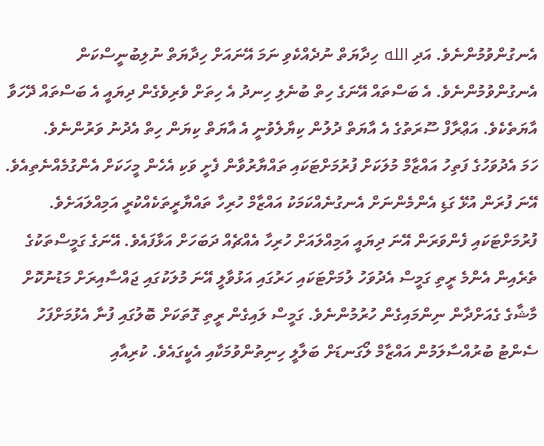އެނގުންވުމުންނެވެ. އަދި الله ހިދާޔަތް ނުދެއްކެވި ނަމަ އޭނައަށް ހިދާޔަތް ނުލިބުނީސްކަން އެނގުންވުމުންނެވެ. އެ ބަސްތައް އޭނަގެ ހިތް ބުނެލި ހިނދު އެ ހިތަށް ވެރިވެގެން ދިޔައީ އެ ބަސްތައް ދޭހަވާ އާޔަތެކެވެ. އަޢްރާފް ސޫރަތުގެ އެ އާޔަތް ދުލުން ކިޔާލެވުނީ އެ އާޔަތް ކިޔަން ހިތް އެދުނު ވަރުންނެވެ.
ހަމަ އެދުވަހުގެ ފަތިހު އައްޒާމް މުލަކަށް ފުރުމަށްޓަކައި ތައްޔާރުވާން ފެށީ ވަކި އެހެން މީހަކަށް އެންގުމެއްނެތިއެވެ. އޭނަ ފުރަން އުޅޭ ގަޑި އެންމެންނަށް އެނގުނެއްކަމަކު އައްޒާމް ހުރިހާ ތައްޔާރީތަކެއްކުރީ އަމިއްލައަށެވެ. ފުރުމަށްޓަކައި ފެންވަރަން އޭނަ ދިޔައީ އަމިއްލައަށް ހުރިހާ އެއްޗެއް ދަބަހަށް އަޅާފައެވެ. އޭނަގެ ގަމީސްތަކުގެ ތެރެއިން އެންމެ ރީތި ގަމީސް އެދުވަހު ލުމަށްޓަކައި ހަރުގައި އަޅުވާލީ އޭނަ މުލަކުގައި ޖައްސާއިރަށް މަޑުނުކޮށް މާޝާގެ ގެއަށްދާން ނިންމައިގެން ހުރުމުންނެވެ. ގަމީސް ލައިގެން ރީތި ގޮތަކަށް ބޮލުގައި ފުނާ އެޅުމަށްފަހު ސެންޓު ބުރުއްސާލަމުން އައްޒާމް ލޯގަނޑަށް ބަލާލީ ހިނިތުންވުމަކާއި އެކީގައެވެ. ކުރިއާއި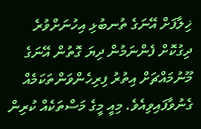ޚިލާފަށް އޭނަގެ ތުނބުޅި އިހުނަށްވުރެ ދިގުކޮށް ފެންނަމުން ދިޔަ ގޮތުން އޭނަގެ މޫނުމައްޗަށް އިތުރު ފިރިހެންވަންތަކަމެއް ގެނުވާފައިވިއެވެ. މިއީ މީގެ މަސްތަކެއް ކުރިން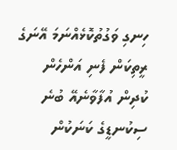ހިނގި ވަގުތުކޮޅެއްނަމަ އޭނަގެ ރީތިކަން ފެނި އަންހެން ކުދިން އުފާވާނެއޭ ބުނެ ސިކުނޑީގެ ކަނަކުން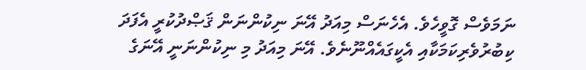ނަމަވެސް ގޮވީހެވެ. އެހެނަސް މިއަދު އޭނަ ނިކުންނަން ޤަޞްދުކުރީ އެފަދަ ކިބުރުވެރިކަމަކާއި އެކީގައެއްނޫނެވެ. އޭނަ މިއަދު މި ނިކުންނަނީ އޭނަގެ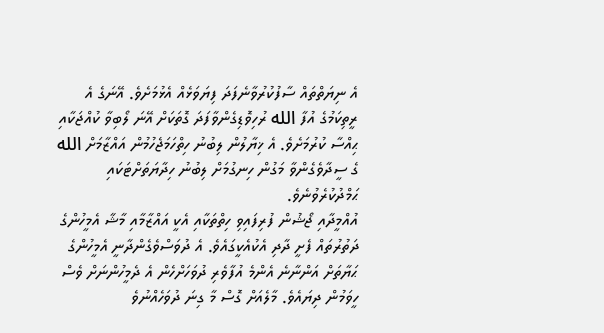އެ ނިޔަތްތައް ސާފުކުރުވާނެފަދަ ފިޔަވަޅެއް އެޅުމަށެވެ. އޭނަގެ އެ ރީތިކަމުގެ އުފާ الله ރުހިވޮޑިގެންވާފަދަ ގޮތަކަށް އޭނަ ލޯބިވާ ކުއްޖަކާއި ޙިއްސާ ކުރުމަށެވެ. އެ ޚިޔާލުން ލިބުނު ހިތްހަމަޖެހުމުން އައްޒާމަށް الله ގެ ސީދާވެގެންވާ މަގުން ހިނގުމަށް ލިބުނު ހިދާޔަތަށްޓަކައި ޙަމްދުކުރެވުނެވެ.
އުއްމީދާއި ޖޯޝުން ފުރިފައިވި ހިތްތަކާއި އެކީ އައްޒާމާއި މާޝާ އެމީހުންގެ ދަތުރުތައް ފެށީ ދާދި އެކުއެކީގައެވެ. އެ ދުވަސްވެގެންދާނީ އެމީހުންގެ ޙަޔާތަށް އަންނާނެ އެންމެ އުފާވެރި ދުވަހަށްހެން އެ ދެމީހުންނަށް ވެސް ހީވަމުން ދިޔައެވެ. މާލެއަށް ގޮސް މާ ގިނަ ދުވަހެއްނުވެ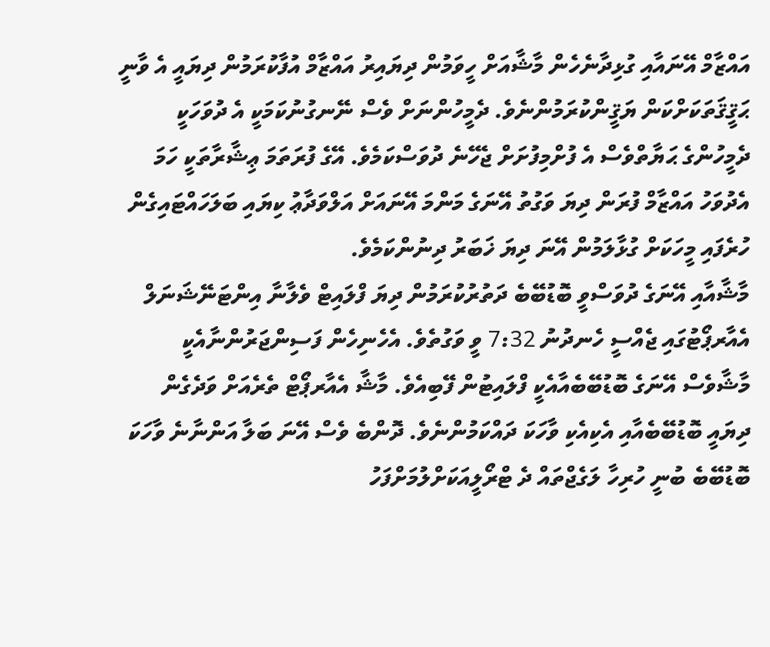އައްޒާމް އޭނައާއި ގުޅިދާނެހެން މާޝާއަށް ހީވަމުން ދިޔައިރު އައްޒާމް އުފާކުރަމުން ދިޔައީ އެ ވާނީ ޙަޤީޤަތަކަށްކަން ޔަޤީންކުރަމުންނެވެ. ދެމީހުންނަށް ވެސް ނޭނގުނުކަމަކީ އެ ދުވަހަކީ ދެމީހުންގެ ޙަޔާތްވެސް އެ ފުށްމިފުށަށް ޖެހޭނެ ދުވަސްކަމެވެ. އޭގެ ފުރަތަމަ ޢިޝާރާތަކީ ހަމަ އެދުވަހު އައްޒާމް ފުރަން ދިޔަ ވަގުތު އޭނަގެ މަންމަ އޭނައަށް އަލްވަދާޢު ކިޔައި ބަލަހައްޓައިގެން ހުރެފައި މީހަކަށް ގުޅާލަމުން އޭނަ ދިޔަ ޚަބަރު ދިނުންކަމެވެ.
މާޝާއާއި އޭނަގެ ދުވަސްވީ ބޮޑުބޭބެ ދަތުރުކުރަމުން ދިޔަ ފްލައިޓް ވެލާނާ އިންޓަނޭޝަނަލް އެއާރޕޯޓުގައި ޖެއްސީ ހެނދުނު 7:32 ވީ ވަގުތެވެ. އެހެނިހެން ފަސިންޖަރުންނާއެކީ މާޝާވެސް އޭނަގެ ބޮޑުބޭބެއާއެކީ ފްލައިޓުން ފޭބިއެވެ. މާޝާ އެއާރޕޯޓް ތެރެއަށް ވަދެގެން ދިޔައީ ބޮޑުބޭބެއާއި އެކިއެކި ވާހަކަ ދައްކަމުންނެވެ. ދޮންބެ ވެސް އޭނަ ބަލާ އަންނާނެ ވާހަކަ ބޮޑުބޭބެ ބުނީ ހުރިހާ ލަގެޖްތައް ދެ ޓްރޯލީއަކަށްލުމަށްފަހު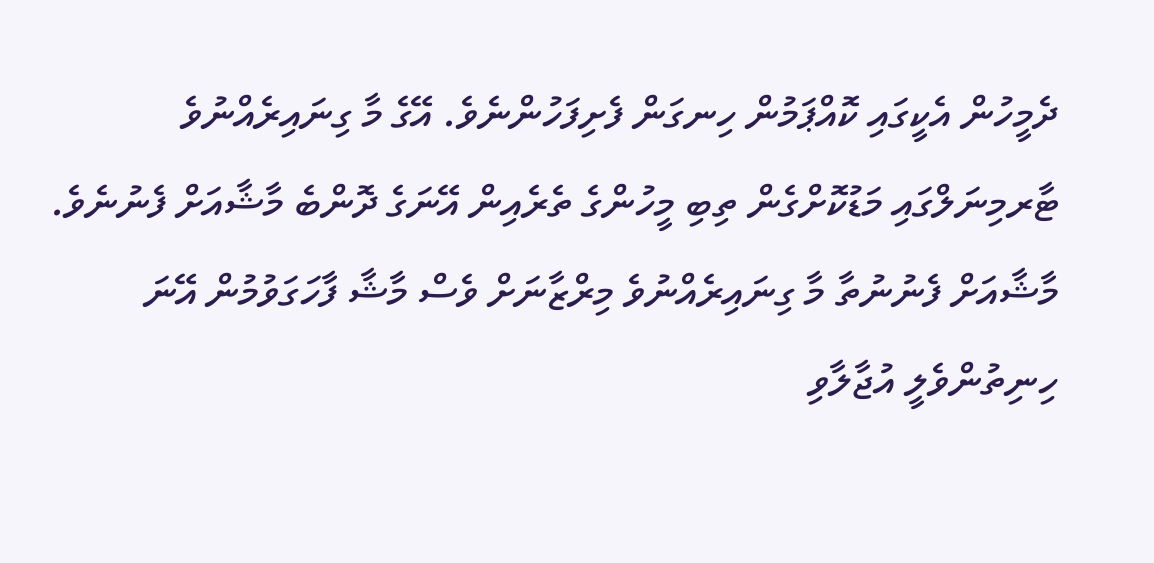ދެމީހުން އެކީގައި ކޮއްޕަމުން ހިނގަން ފެށިފަހުންނެވެ. އޭގެ މާ ގިނައިރެއްނުވެ ޓާރމިނަލްގައި މަޑުކޮށްގެން ތިބި މީހުންގެ ތެރެއިން އޭނަގެ ދޮންބެ މާޝާއަށް ފެނުނެވެ. މާޝާއަށް ފެނުނުތާ މާ ގިނައިރެއްނުވެ މިރްޒާނަށް ވެސް މާޝާ ފާހަގަވުމުން އޭނަ ހިނިތުންވެލީ އުޖާލާވި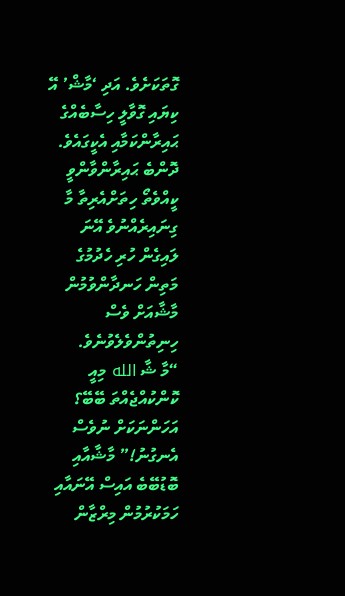ގޮތަކަށެވެ. އަދި ‘މާޝް’ އޭ ކިޔައި ގޮވާލީ ހިސާބެއްގެ ޙައިރާންކަމާއި އެކީގައެވެ. ދޮންބެ ޙައިރާންވާންވީ ކީއްވެތޯ ހިތަށްއެރިތާ މާ ގިނައިރެއްނުވެ އޭނަ ލައިގެން ހުރި ހެދުމުގެ މަތިން ހަނދާންވުމުން މާޝާއަށް ވެސް ހިނިތުންވެލެވުނެވެ.
“މާ ޝާ الله މިއީ ކޮންކުއްޖެއްތަ ބޭބޭ؟ އަހަންނަކަށް ނުވެސް އެނގުނު!” މާޝާއާއި ބޮޑުބޭބެ އައިސް އޭނައާއި ހަމަކުރުމުން މިރްޒާން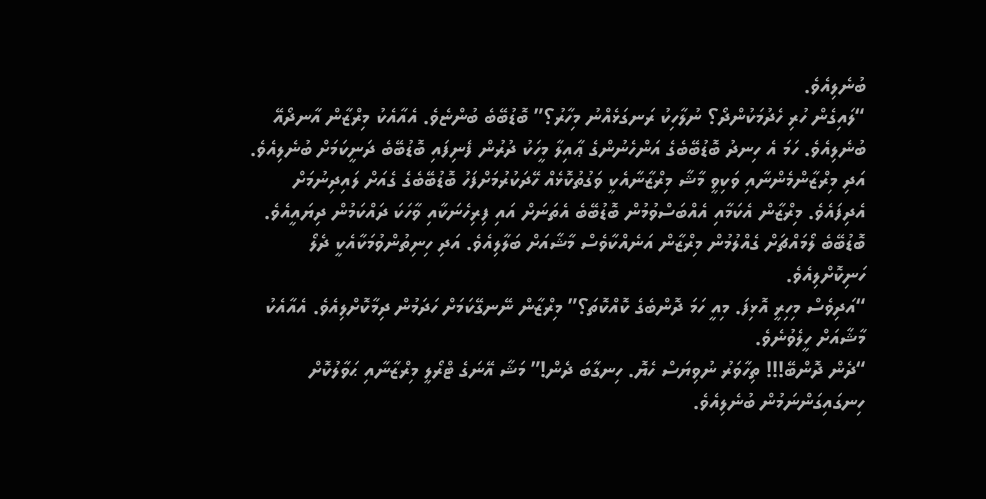ބުނެލިއެވެ.
“ލައިގެން ހުރި ހެދުމަކުންދޯ؟ ނުލާހިކު ރަނގަޅެއްނު މިހާރު؟” ބޮޑުބޭބެ ބުންޏެވެ. އެއާއެކު މިރްޒާން އާނދޯއޭ ބުނެލިއެވެ. ހަމަ އެ ހިނދު ބޮޑުބޭބެގެ އަންހެނުންގެ ޢާއިލާ މީހަކު ދުރުން ފެނިފައި ބޮޑުބޭބެ ދަނީކަމަށް ބުނެލިއެވެ. އަދި މިރްޒާންމެންނާއި ވަކިވީ މާޝާ މިރްޒާނާއެކީ ވަގުތުކޮޅެއް ހޭދަކުރުމަށްފަހު ބޮޑުބޭބެގެ ގެއަށް ލައިދިނުމަށް އެދިފައެވެ. މިރްޒާން އެކަމާއި އެއްބަސްވުމުން ބޮޑުބޭބެ އެތަނަށް އައި ފިރިހެނަކާއި ވާހަކަ ދައްކަމުން ދިޔައީއެވެ. ބޮޑުބޭބެ ލޯމައްޗަށް ގެއްލުމުން މިރްޒާން އަނެއްކާވެސް މާޝާއަށް ބަލާލިއެވެ. އަދި ހިނިތުންވުމަކާއެކީ ދެލޯ ހަނިކޮށްލިއެވެ.
“އަދިވެސް މިހިރީ އޮޅިފަ. މިއީ ހަމަ ދޮންބެގެ ކޮއްކޮތަ؟” މިރްޒާން ނޭނގޭކަމަށް ހަދަމުން ދިމާކޮށްލިއެވެ. އެއާއެކު މާޝާއަށް ހީލެވުނެވެ.
“ދެން ދޮންބޭ!!! ތިހާވަރު ނުވިޔަސް ހެޔޮ. ހިނގާބަ ދެން!” މަޝާ އޭނަގެ ޓްރޯލީ މިރްޒާނާއި ޙަވާލުކޮށް ހިނގައިގަންނަމުން ބުނެލިއެވެ.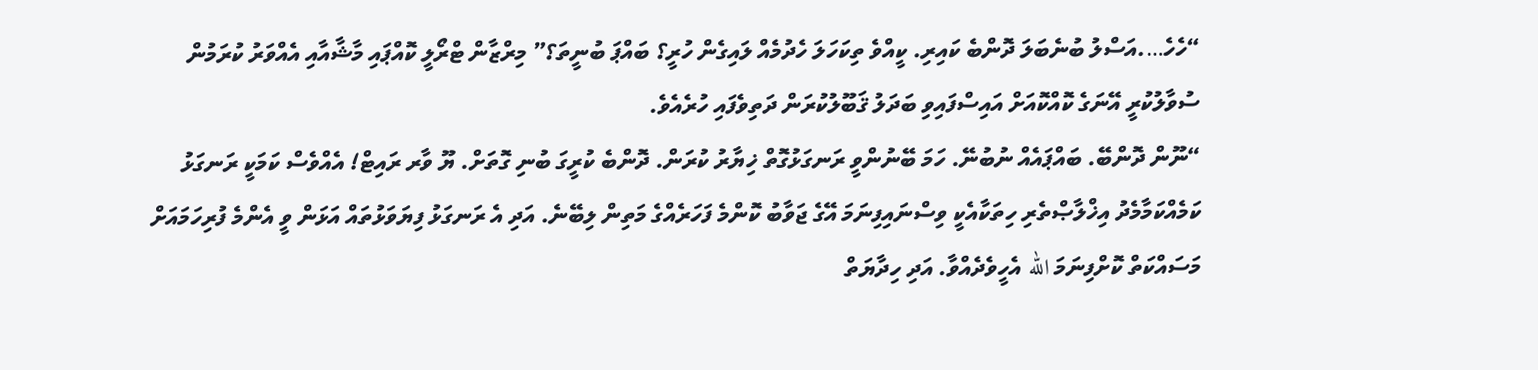“ހެހެ….އަސްލު ބުނެބަލަ ދޮންބެ ކައިރި. ކީއްވެ ތިކަހަލަ ހެދުމެއް ލައިގެން ހުރީ؟ ބައްޕަ ބުނީތަ؟” މިރްޒާން ޓްރޯލީ ކޮއްޕައި މާޝާއާއި އެއްވަރު ކުރަމުން ސުވާލުކުރީ އޭނަގެ ކޮއްކޮއަށް އައިސްފައިވި ބަދަލު ޤަބޫލުކުރަން ދަތިވެފައި ހުރެއެވެ.
“ނޫން ދޮންބޭ. ބައްޕައެއް ނުބުނޭ. ހަމަ ބޭނުންވީ ރަނގަޅުގޮތް ޚިޔާރު ކުރަން. ދޮންބެ ކުރީގަ ބުނި ގޮތަށް. ޔޫ ވާރ ރައިޓް! އެއްވެސް ކަމަކީ ރަނގަޅު ކަމެއްކަމާމެދު އިޚްލާޞްތެރި ހިތަކާއެކީ ވިސްނައިފިނަމަ އޭގެ ޖަވާބު ކޮންމެ ފަހަރެއްގެ މަތިން ލިބޭނެ. އަދި އެ ރަނގަޅު ފިޔަވަޅުތައް އަޅަން ވީ އެންމެ ފުރިހަމައަށް މަސައްކަތް ކޮށްފިނަމަ الله އެހީވެދެއްވާ. އަދި ހިދާޔަތް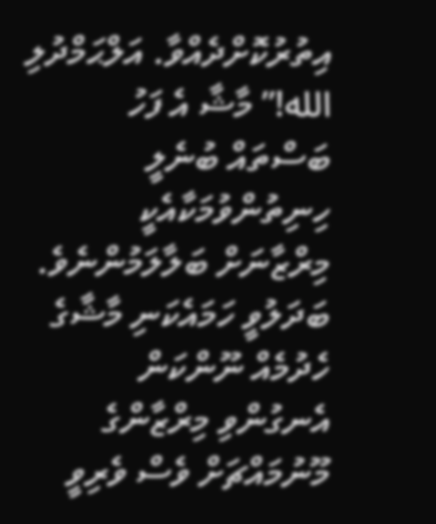އިތުރުކޮށްދެއްވާ. އަލްޙަމްދުލި الله!” މާޝާ އެ ފަހު ބަސްތައް ބުނެލީ ހިނިތުންވުމަކާއެކީ މިރްޒާނަށް ބަލާލަމުންނެވެ. ބަދަލުވީ ހަމައެކަނި މާޝާގެ ހެދުމެއް ނޫންކަން އެނގުންވި މިރްޒާންގެ މޫނުމައްޗަށް ވެސް ވެރިވީ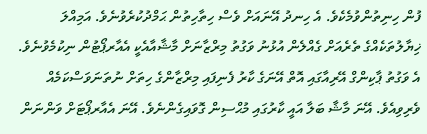ފުން ހިނިތުންވުމެކެވެ. އެ ހިނދު އޭނައަށް ވެސް ހިތާހިތުން ޙަމްދުކުރެވުނެވެ. އަމިއްލަ ޚިޔާލުތަކެއްގެ ތެރެއަށް ގެއްލެން އުޅުނު ވަގުތު މިރްޒާނަށް މާޝާއާއެކީ އެއާރޕޯޓުން ނިކުމެވުނެވެ. އެ ވަގުތު ޕާކިންގް އޭރިއާގައި އޮތް އޭނަގެ ކާރު ފެނިފައި މިރްޒާންގެ ހިތަށް ނުތަނަވަސްކަމެއް ވެރިވިއެވެ. އޭނަ މާޝާ ބަލާ އައީ ކާރުގައި މުޙްސިން ގޮވައިގެންނެވެ. އޭނަ އެއާރޕޯޓަށް ވަންނަން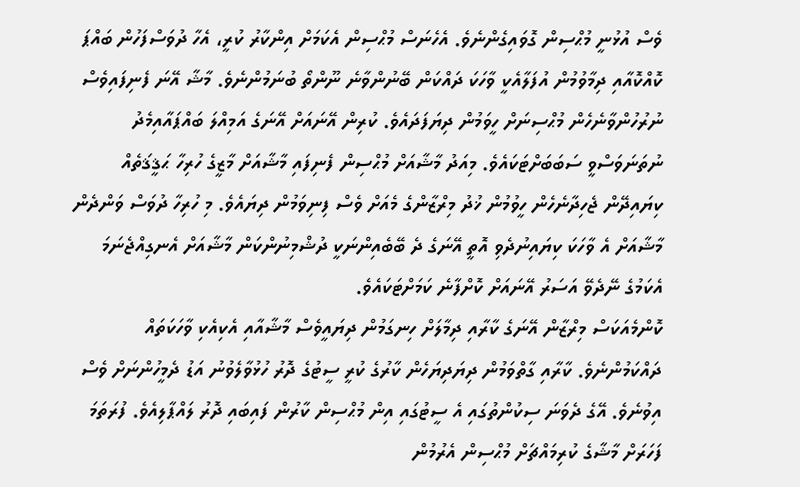ވެސް އުޅުނީ މުޙްސިން ގޮވައިގެންނެވެ. އެހެނަސް މުޙްސިން އެކަމަށް އިންކާރު ކުރީ، އެހާ ދުވަސްފަހުން ބައްޕަ ކޮއްކޮއާއި ދިމާވުމުން އުފަލާއެކީ ވާހަކަ ދައްކަން ބޭނުންވާނެ ނޫންތޯ ބުނަމުންނެވެ. މާޝާ އޭނަ ފެނިފައިވެސް ނުރުހުންވާނެހެން މުޙްސިނަށް ހީވަމުން ދިޔަފަދައެވެ. ކުރިން އޭނައަށް އޭނަގެ އަމިއްލަ ބައްޕައާއިމެދު ނުތަނަވަސްވީ ސަބަބަށްޓަކައެވެ. މިއަދު މާޝާއަށް މުޙްސިން ފެނިފައި މާޝާއަށް މާޒީގެ ހުރިހާ ޙަޤީޤަތެއް ކިޔައިދޭން ޖެހިދާނެހެން ހީވުމުން ޚުދު މިރްޒާންގެ މެއަށް ވެސް ފިނިވަމުން ދިޔައެވެ. މި ހުރިހާ ދުވަސް ވަންދެން މާޝާއަށް އެ ވާހަކަ ކިޔައިނުދެވި އޮތީ އޭނަގެ ދެ ބޭބެއިންނަކީ ދުޝްމިނުންކަން މާޝާއަށް އެނގިއްޖެނަމަ އެކަމުގެ ނޭދެވޭ އަސަރު އޭނައަށް ކޮށްފާނެ ކަމަށްޓަކައެވެ.
ކޮންމެއަކަސް މިރްޒާން އޭނަގެ ކާރާއި ދިމާލަށް ހިނގަމުން ދިޔައީވެސް މާޝާއާއި އެކިއެކި ވާހަކަތައް ދައްކަމުންނެވެ. ކާރާއި ގާތްވަމުން ދިޔަދިޔަހެން ކާރުގެ ކުރީ ސީޓުގެ ދޮރު ހުޅުވާލެވުނު އަޑު ދެމީހުންނަށް ވެސް އިވުނެވެ. އޭގެ ދެވަނަ ސިކުންތުގައި އެ ސީޓުގައި އިން މުޙްސިން ކާރުން ފައިބައި ދޮރު ލައްޕާލިއެވެ. ފުރަތަމަ ފަހަރަށް މާޝާގެ ކުރިމައްޗަށް މުޙްސިން އެރުމުން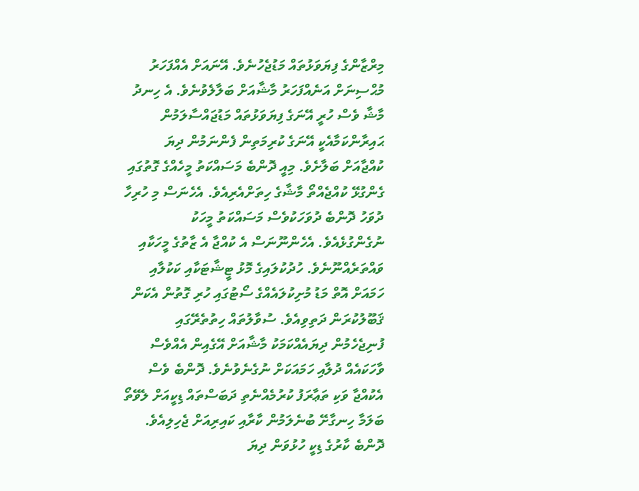މިރްޒާންގެ ފިޔަވަޅުތައް މަޑުޖެހުނެވެ. އޭނައަށް އެއްފަހަރު މުޙްސިނަށް އަނެއްފަހަރު މާޝާއަށް ބަލާލެވުނެވެ. އެ ހިނދު މާޝާ ވެސް ހުރީ އޭނަގެ ފިޔަވަޅުތައް މަޑުޖައްސާލަމުން ޙައިރާންކަމާއެކީ އޭނަގެ ކުރިމަތިން ފެންނަމުން ދިޔަ ކުއްޖާއަށް ބަލާށެވެ. މިއީ ދޮންބެ މަސައްކަތު މީހެއްގެ ގޮތުގައި ގެންގުޅޭ ކުއްޖެއްތޯ މާޝާގެ ހިތަށްއެރިއެވެ. އެހެނަސް މި ހުރިހާ ދުވަހު ދޮންބެ ދުވަހަކުވެސް މަސައްކަތު މީހަކު ނުގެންގުޅެއެވެ. އެހެންނޫނަސް އެ ކުއްޖާ އެ ޒާތުގެ މީހަކާއި ވައްތަރެއްނޫނެވެ. ހުދުކުލައިގެ މޮޅު ޓީޝާޓަކާއި ކަކުލާއި ހަމައަށް އޮތް މަޑު މުށިކުލައެއްގެ ސޯޓުގައި ހުރި ގޮތުން އެކަން ޤަބޫލުކުރަން ދަތިވިއެވެ. ސުވާލުތައް ހިތުތެރޭގައި ފުނިޖެހެމުން ދިޔައެއްކަމަކު މާޝާއަށް އޭގެއިން އެއްވެސް ވާހަކައެއް ދުލާއި ހަމައަކަށް ނުގެނެވުނެވެ. ދޮންބެ ވެސް އެކުއްޖާ ވަކި ތަޢާރަފު ކުރުމެއްނެތި ދަބަސްތައް ޑިކީއަށް ލެވޭތޯ ބަލަމާ ހިނގާށޭ ބުނެލަމުން ކާރާއި ކައިރިއަށް ޖެހިލިއެވެ. ދޮންބެ ކާރުގެ ޑިކީ ހުޅުވަން ދިޔަ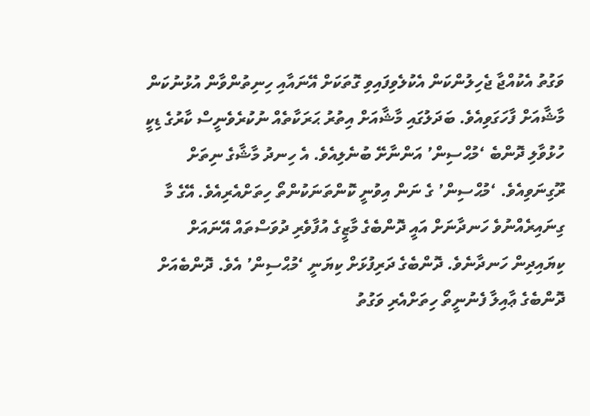ވަގުތު އެކުއްޖާ ޖެހިލުންކަން އެކުލެވިފައިވި ގޮތަކަށް އޭނައާއި ހިނިތުންވާން އުޅުނުކަން މާޝާއަށް ފާހަގަވިއެވެ. ބަދަލުގައި މާޝާއަށް އިތުރު ޙަރަކާތެއް ނުކުރެވެނީސް ކާރުގެ ޑިކީ ހުޅުވާލި ދޮންބެ ‘މުޙްސިން’ އަންނާށޭ ބުނެލިއެވެ. އެ ހިނދު މާޝާގެ ނިތަށް ރޫގިނަވިއެވެ. ‘މުޙްސިން’ ގެ ނަން އިވުނީ ކޮންތަނަކުންތޯ ހިތަށްއެރިއެވެ. އޭގެ މާ ގިނައިރެއްނުވެ ހަނދާނަށް އައީ ދޮންބެގެ މާޒީގެ އުފާވެރި ދުވަސްތައް އޭނައަށް ކިޔައިދިން ހަނދާނެވެ. ދޮންބެގެ ދަރިފުޅަށް ކިޔަނީ ‘މުޙްސިން’ އެވެ. ދޮންބެއަށް ދޮންބެގެ ޢާއިލާ ފެނުނީތޯ ހިތަށްއެރި ވަގުތު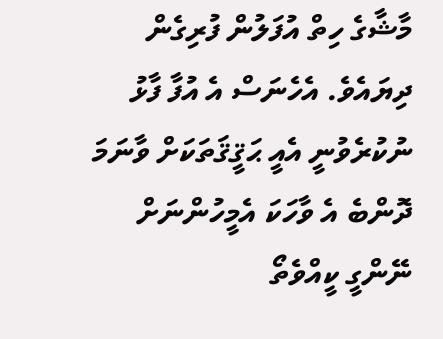މާޝާގެ ހިތް އުފަލުން ފުރިގެން ދިޔައެވެ. އެހެނަސް އެ އުފާ ފާޅު ނުކުރެވުނީ އެއީ ޙަޤީޤަތަކަށް ވާނަމަ ދޮންބެ އެ ވާހަކަ އެމީހުންނަށް ނޭންގީ ކީއްވެތޯ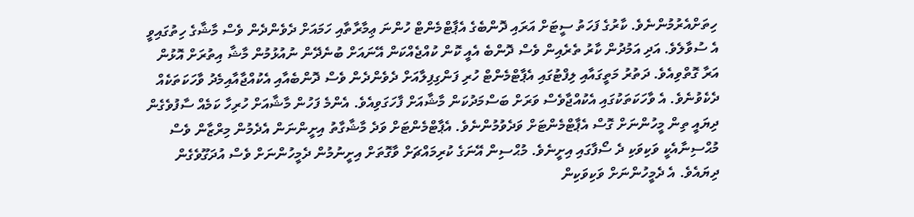ހިތަށްއެރުމުންނެވެ. ކާރުގެ ފަހަތު ސީޓަށް އަރައި ދޮންބެގެ އެޕާޓްމެންޓް ހުންނަ ޢިމާރާތާއި ހަމައަށް ދެވެންދެން ވެސް މާޝާގެ ހިތުގައިވީ އެ ސުވާލެވެ. އަދި އަމުދުން ކާރު ތެރެއިން ވެސް ދޮންބެ އެއީ ކޮން ކުއްޖެއްކަން އޭނައަށް ބުނެދޭން ނުއުޅުމުން މާޝާ އިތުރަށް އޮޅުން އަރާ ގޮތްވިއެވެ. ދަތުރު މަތީގައާއި ލިފްޓުގައި އެޕާޓްމެންޓް ހުރި ފަންގިފިލާއަށް ދެވެންދެން ވެސް ދޮންބެއާއި އެކުއްޖާއާއިމެދު ވާހަކަތަކެއް ދެކެވުނެވެ. އެ ވާހަކަތަކުގައި އެކުއްޖާވެސް ވަރަށް ބަސްމަދުކަން މާޝާއަށް ފާހަގަވިއެވެ. އެންމެ ފަހުން މާޝާއަށް ހުރިހާ ކަމެއް ސާފުވެގެން ދިޔައީ ތިން މީހުންނަށް ގޮސް އެޕާޓްމެންޓަށް ވަދެވުމުންނެވެ. އެޕާޓްމެންޓަށް ވަދެ މާޝާގާތު އިށީންނަން އެދެމުން މިރްޒާން ވެސް މުޙްސިނާއެކީ ވަކިވަކި ދެ ސޯފާގައި އިށީނެވެ. މުޙްސިން އޭނަގެ ކުރިމައްޗަށް ވާގޮތަށް އިށީނުމުން ދެމީހުންނަށް ވެސް އުދަގޫވެގެން ދިޔައެވެ. އެ ދެމީހުންނަށް ވަކިވަކިން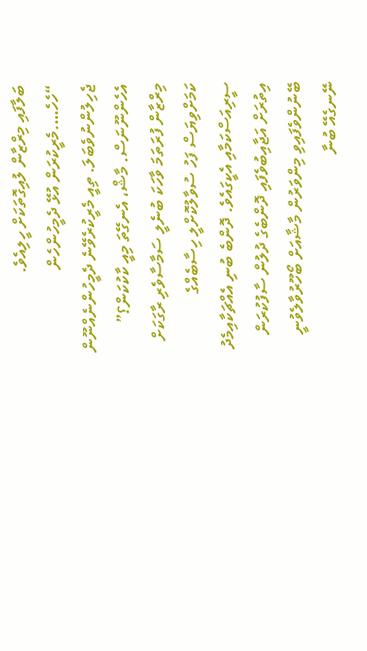ބަލާފައި މިރްޒާން ލުއިގޮތަކަށް ހީލިއެވެ.
“ހެހެ….މެރީކުރަން އުޅޭ ދެމީހުންހެން ޖެހިލުންނުވެބަލަ. ތިއީ މެރީކުރެވޭނެ ދެމީހުންނެއްނޫން އެހެންނޫނަސް. މާޝް، އެނގޭތަ މިއީ ކާކުކަން؟” މިރްޒާން ފުރަތަމަ ވާހަކަ ބުނެލީ ސަމާސާވެރި ރާގަކަށް ކަމަށްވިޔަސް ފަހު ސުވާލުކޮށްލީ ހިސާބެއްގެ ސީރިއަސްކަމާއި އެކީގައެވެ. ދޮންބެ ބުނި އެއްޗަކާއިމެދު އިތުރަށް އަޖާއިބުވެފައި ދޮންބެގެ ދުލުން ސާފުކުރަން ބޭނުންވެފައިވި މިންވަރުން މާޝާއަށް ބޯހޫރުވާލެވުނީ ނޭނގެއޭ ބުނާ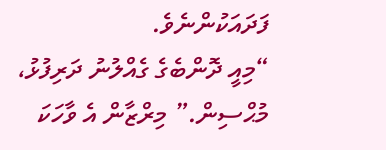ފަދައަކުންނެވެ.
“މިއީ ދޮންބެގެ ގެއްލުނު ދަރިފުޅު، މުޙްސިން.” މިރްޒާން އެ ވާހަކަ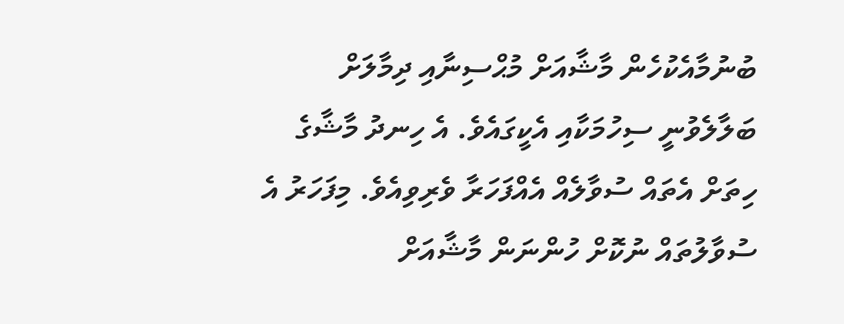ބުނުމާއެކުހެން މާޝާއަށް މުޙްސިނާއި ދިމާލަށް ބަލާލެވުނީ ސިހުމަކާއި އެކީގައެވެ. އެ ހިނދު މާޝާގެ ހިތަށް އެތައް ސުވާލެއް އެއްފަހަރާ ވެރިވިއެވެ. މިފަހަރު އެ ސުވާލުތައް ނުކޮށް ހުންނަން މާޝާއަށް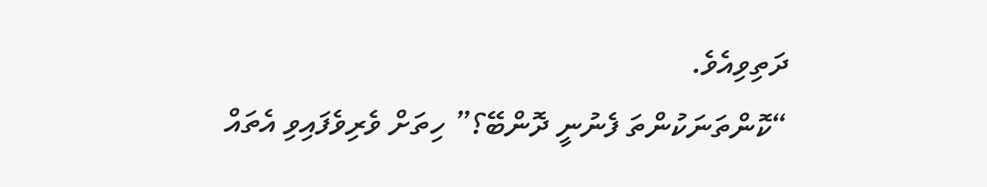ދަތިވިއެވެ.
“ކޮންތަނަކުންތަ ފެނުނީ ދޮންބޭ؟” ހިތަށް ވެރިވެފައިވި އެތައް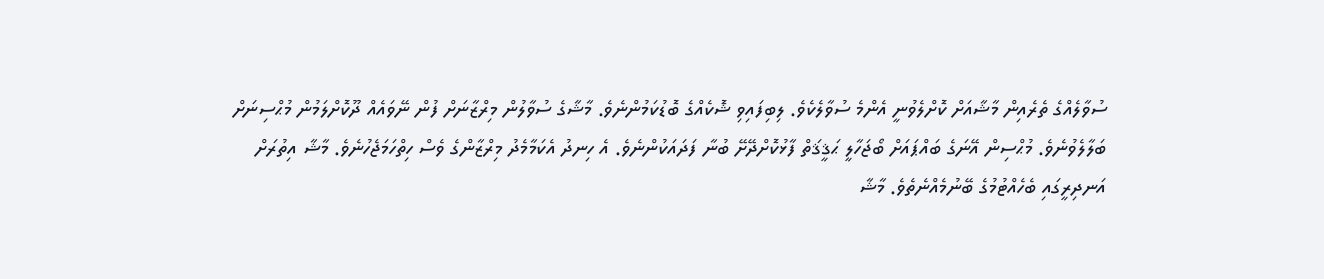ސުވާލެއްގެ ތެރެއިން މާޝާއަށް ކޮށްލެވުނީ އެންމެ ސުވާލެކެވެ. ލިބިފައިވި ޝޮކެއްގެ ބޮޑުކަމުންނެވެ. މާޝާގެ ސުވާލުން މިރްޒާނަށް ފުން ނޭވައެއް ދޫކޮށްލަމުން މުޙްސިނަށް ބަލާލެވުނެވެ. މުޙްސިން އޭނަގެ ބައްޕައަށް ބޯޖަހާލީ ޙަޤީޤަތް ފާޅުކޮށްދޭށޭ ބުނާ ފަދައަކުންނެވެ. އެ ހިނދު އެކަމާމެދު މިރްޒާންގެ ވެސް ހިތްހަމަޖެހުނެވެ. މާޝާ އިތުރަށް އަނދިރީގައި ބެހެއްޓުމުގެ ބޭނުމެއްނެތެވެ. މާޝާ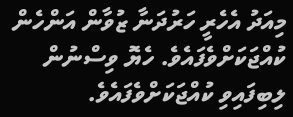މިއަދު އެހެރީ ހަރުދަނާ ޒުވާން އަންހެން ކުއްޖަކަށްވެފައެވެ. ހެޔޮ ވިސްނުން ލިބިފައިވި ކުއްޖަކަށްވެފައެވެ.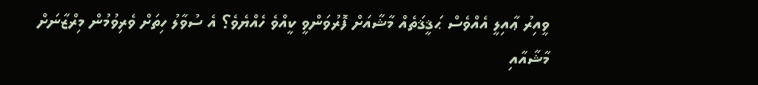ވީއިރު ޢާއިލީ އެއްވެސް ޙަޤީޤަތެއް މާޝާއަށް ފޮރުވަންވީ ކީއްވެ ހެއްޔެވެ؟ އެ ސުވާލު ހިތަށް ވެރިވުމުން މިރްޒާނަށް މާޝާއާއި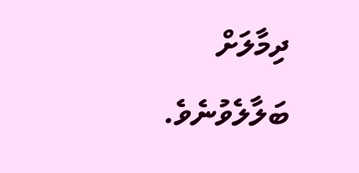ދިމާލަށް ބަލާލެވުނެވެ.